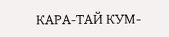КАРА-ТАЙ КУМ-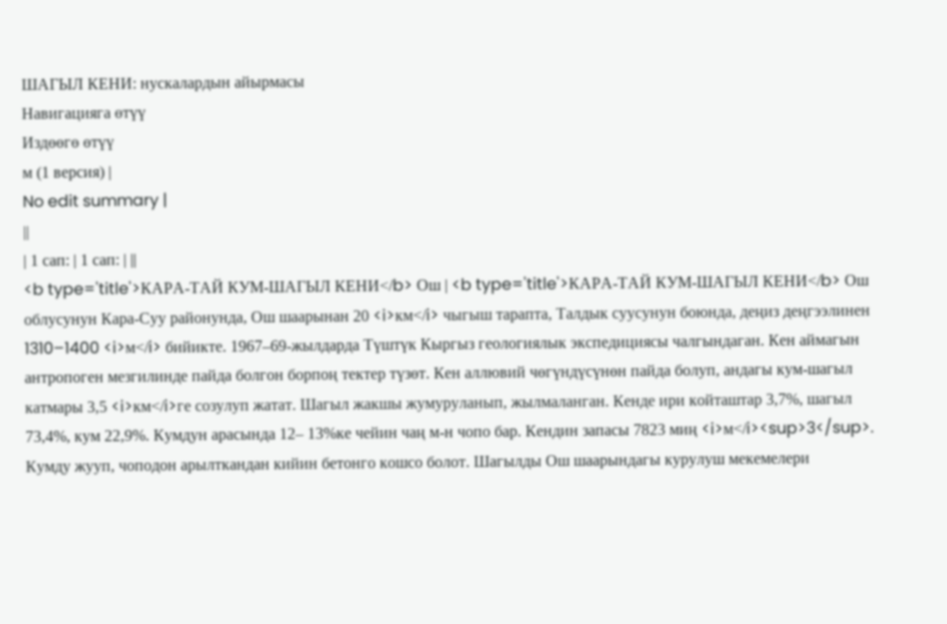ШАГЫЛ КЕНИ: нускалардын айырмасы
Навигацияга өтүү
Издөөгө өтүү
м (1 версия) |
No edit summary |
||
| 1 сап: | 1 сап: | ||
<b type='title'>КАРА-ТАЙ КУМ-ШАГЫЛ КЕНИ</b> Ош | <b type='title'>КАРА-ТАЙ КУМ-ШАГЫЛ КЕНИ</b> Ош облусунун Кара-Суу районунда, Ош шаарынан 20 <i>км</i> чыгыш тарапта, Талдык суусунун боюнда, деңиз деңгээлинен 1310–1400 <i>м</i> бийикте. 1967–69-жылдарда Түштүк Кыргыз геологиялык экспедициясы чалгындаган. Кен аймагын антропоген мезгилинде пайда болгон борпоң тектер түзөт. Кен аллювий чөгүндүсүнөн пайда болуп, андагы кум-шагыл катмары 3,5 <i>км</i>ге созулуп жатат. Шагыл жакшы жумуруланып, жылмаланган. Кенде ири койташтар 3,7%, шагыл 73,4%, кум 22,9%. Кумдун арасында 12– 13%ке чейин чаң м-н чопо бар. Кендин запасы 7823 миң <i>м</i><sup>3</sup>. Кумду жууп, чоподон арылткандан кийин бетонго кошсо болот. Шагылды Ош шаарындагы курулуш мекемелери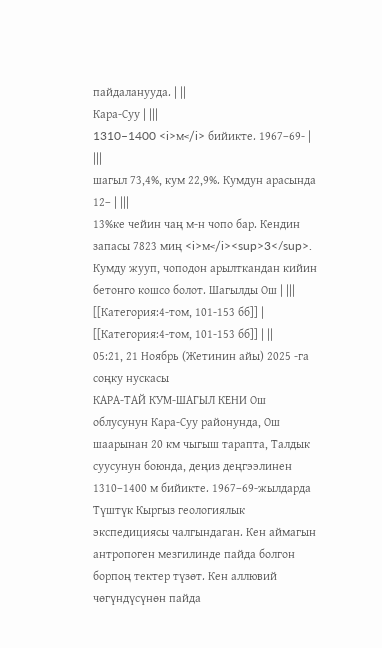пайдаланууда. | ||
Кара-Суу | |||
1310–1400 <i>м</i> бийикте. 1967–69- | |||
шагыл 73,4%, кум 22,9%. Кумдун арасында 12– | |||
13%ке чейин чаң м-н чопо бар. Кендин запасы 7823 миң <i>м</i><sup>3</sup>. Кумду жууп, чоподон арылткандан кийин бетонго кошсо болот. Шагылды Ош | |||
[[Категория:4-том, 101-153 бб]] | [[Категория:4-том, 101-153 бб]] | ||
05:21, 21 Ноябрь (Жетинин айы) 2025 -га соңку нускасы
КАРА-ТАЙ КУМ-ШАГЫЛ КЕНИ Ош облусунун Кара-Суу районунда, Ош шаарынан 20 км чыгыш тарапта, Талдык суусунун боюнда, деңиз деңгээлинен 1310–1400 м бийикте. 1967–69-жылдарда Түштүк Кыргыз геологиялык экспедициясы чалгындаган. Кен аймагын антропоген мезгилинде пайда болгон борпоң тектер түзөт. Кен аллювий чөгүндүсүнөн пайда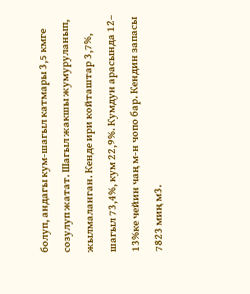болуп, андагы кум-шагыл катмары 3,5 кмге созулуп жатат. Шагыл жакшы жумуруланып, жылмаланган. Кенде ири койташтар 3,7%, шагыл 73,4%, кум 22,9%. Кумдун арасында 12– 13%ке чейин чаң м-н чопо бар. Кендин запасы 7823 миң м3.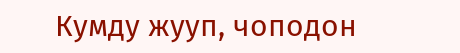Кумду жууп, чоподон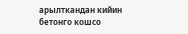арылткандан кийин бетонго кошсо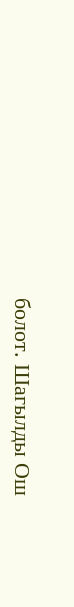болот. Шагылды Ош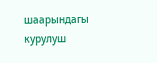шаарындагы курулуш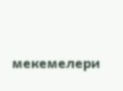мекемелери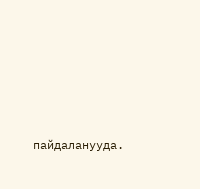пайдаланууда.